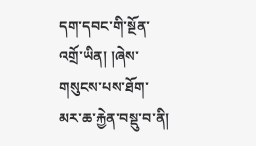དག་དབང་གི་སྔོན་འགྲོ་ཡིན། །ཞེས་གསུངས་པས་ཐོག་མར་ཆ་རྐྱེན་བསྡུ་བ་ནི།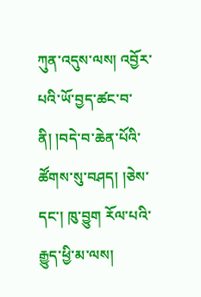ཀུན་འདུས་ལས། འབྱོར་པའི་ཡོ་བྱད་ཚང་བ་ནི། །བདེ་བ་ཆེན་པོའི་ཚོགས་སུ་བཤད། །ཅེས་དང་། ཁུ་བྱུག རོལ་པའི་རྒྱུད་ཕྱི་མ་ལས།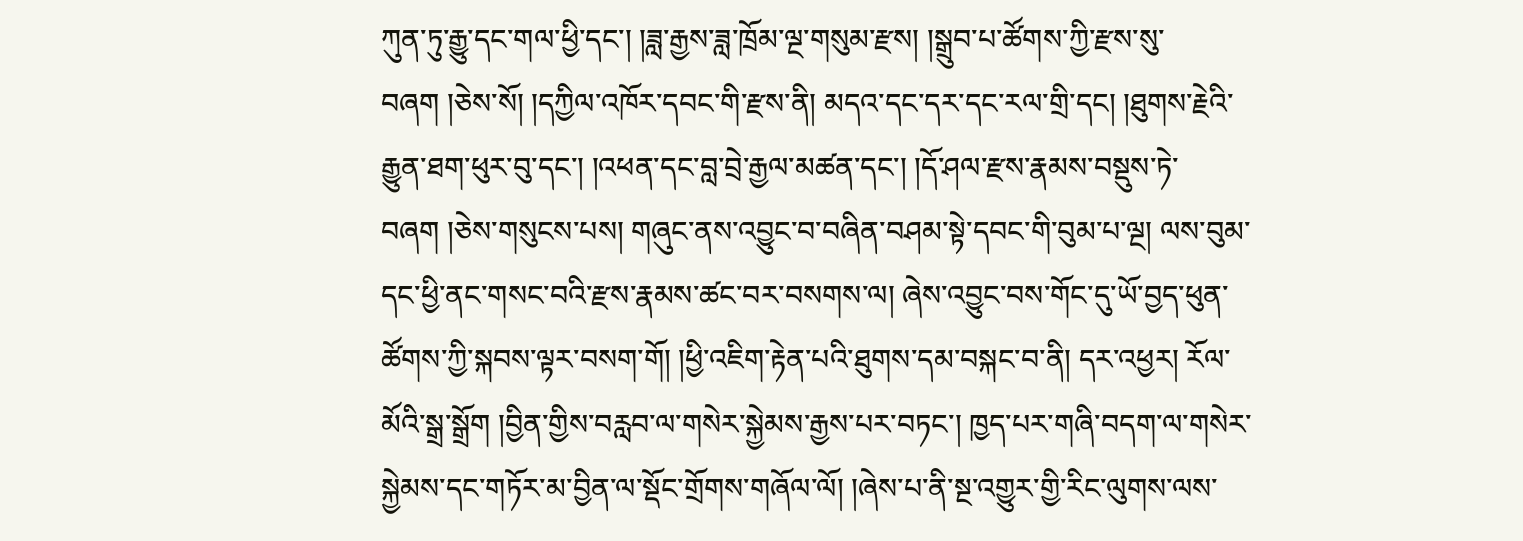ཀུན་ཏུ་རྒྱུ་དང་གལ་ཕྱི་དང་། །ཟླ་རྒྱས་ཟླ་ཁྲོམ་ལྔ་གསུམ་རྫས། །སྒྲུབ་པ་ཚོགས་ཀྱི་རྫས་སུ་བཞག །ཅེས་སོ། །དཀྱིལ་འཁོར་དབང་གི་རྫས་ནི། མདའ་དང་དར་དང་རལ་གྲི་དང། །ཐུགས་རྗེའི་རྒྱུན་ཐག་ཕུར་བུ་དང་། །འཕན་དང་བླ་བྲེ་རྒྱལ་མཚན་དང་། །དོ་ཤལ་རྫས་རྣམས་བསྡུས་ཏེ་བཞག །ཅེས་གསུངས་པས། གཞུང་ནས་འབྱུང་བ་བཞིན་བཤམ་སྟེ་དབང་གི་བུམ་པ་ལྔ། ལས་བུམ་དང་ཕྱི་ནང་གསང་བའི་རྫས་རྣམས་ཚང་བར་བསགས་ལ། ཞེས་འབྱུང་བས་གོང་དུ་ཡོ་བྱད་ཕུན་ཚོགས་ཀྱི་སྐབས་ལྟར་བསག་གོ། །ཕྱི་འཇིག་རྟེན་པའི་ཐུགས་དམ་བསྐང་བ་ནི། དར་འཕྱར། རོལ་མོའི་སྒྲ་སྒྲོག །བྱིན་གྱིས་བརླབ་ལ་གསེར་སྐྱེམས་རྒྱས་པར་བཏང་། ཁྱད་པར་གཞི་བདག་ལ་གསེར་སྐྱེམས་དང་གཏོར་མ་བྱིན་ལ་སྡོང་གྲོགས་གཞོལ་ལོ། །ཞེས་པ་ནི་སྔ་འགྱུར་གྱི་རིང་ལུགས་ལས་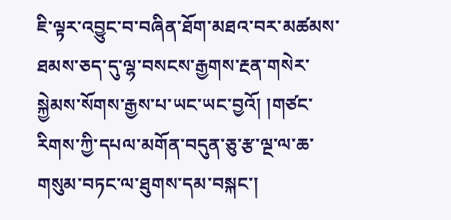ཇི་ལྟར་འབྱུང་བ་བཞིན་ཐོག་མཐའ་བར་མཚམས་ཐམས་ཅད་དུ་ལྷ་བསངས་རྒྱགས་རྔན་གསེར་སྐྱེམས་སོགས་རྒྱས་པ་ཡང་ཡང་བྱའོ། །གཙང་རིགས་ཀྱི་དཔལ་མགོན་བདུན་ཅུ་རྩ་ལྔ་ལ་ཆ་གསུམ་བཏང་ལ་ཐུགས་དམ་བསྐང་།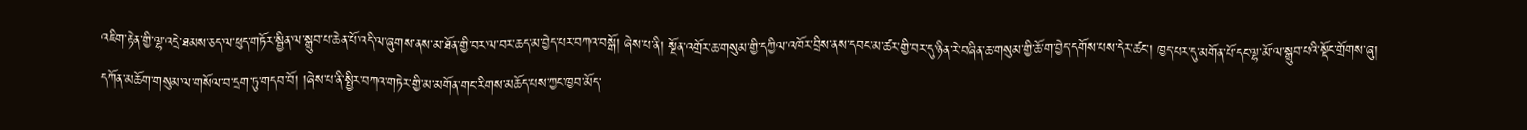འཇིག་རྟེན་གྱི་ལྷ་འདྲེ་ཐམས་ཅད་ལ་ཕུད་གཏོར་སྦྱིན་ལ་སྒྲུབ་པ་ཆེན་པོ་འདི་ལ་ཞུགས་ནས་མ་ཐོན་གྱི་བར་ལ་བར་ཆད་མ་བྱེད་པར་བཀའ་བསྒོ། ཞེས་པ་ནི། སྔོན་འགྲོར་ཆ་གསུམ་གྱི་དཀྱིལ་འཁོར་བྲིས་ནས་དབང་མ་ཚར་གྱི་བར་དུ་ཉིན་རེ་བཞིན་ཆ་གསུམ་གྱི་ཆོ་ག་བྱེད་དགོས་པས་དེར་ཚང་། ཁྱད་པར་དུ་མགོན་པོ་དང་ལྷ་མོ་ལ་སྒྲུབ་པའི་སྡོང་གྲོགས་ཞུ། དཀོན་མཆོག་གསུམ་ལ་གསོལ་བ་དྲག་ཏུ་གདབ་བོ། །ཞེས་པ་ནི་སྤྱིར་བཀའ་གཏེར་གྱི་མ་མགོན་གང་རིགས་མཆོད་པས་ཀྱང་ཁྱབ་མོད་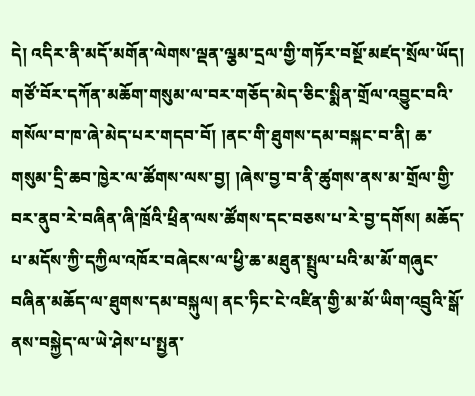དེ། འདིར་ནི་མདོ་མགོན་ལེགས་ལྡན་ལྕམ་དྲལ་གྱི་གཏོར་བསྔོ་མཛད་སྲོལ་ཡོད། གཙོ་བོར་དཀོན་མཆོག་གསུམ་ལ་བར་གཅོད་མེད་ཅིང་སྨིན་གྲོལ་འབྱུང་བའི་གསོལ་བ་ཁ་ཞེ་མེད་པར་གདབ་བོ། །ནང་གི་ཐུགས་དམ་བསྐང་བ་ནི། ཆ་གསུམ་དྲི་ཆབ་ཁྱེར་ལ་ཚོགས་ལས་བྱ། །ཞེས་བྱ་བ་ནི་ཚུགས་ནས་མ་གྲོལ་གྱི་བར་ནུབ་རེ་བཞིན་ཞི་ཁྲོའི་ཕྲིན་ལས་ཚོགས་དང་བཅས་པ་རེ་བྱ་དགོས། མཆོད་པ་མདོས་ཀྱི་དཀྱིལ་འཁོར་བཞེངས་ལ་ཕྱི་ཆ་མཐུན་སྤྲུལ་པའི་མ་མོ་གཞུང་བཞིན་མཆོད་ལ་ཐུགས་དམ་བསྐུལ། ནང་ཏིང་ངེ་འཛིན་གྱི་མ་མོ་ཡིག་འབྲུའི་སྒོ་ནས་བསྐྱེད་ལ་ཡེ་ཤེས་པ་སྤྱན་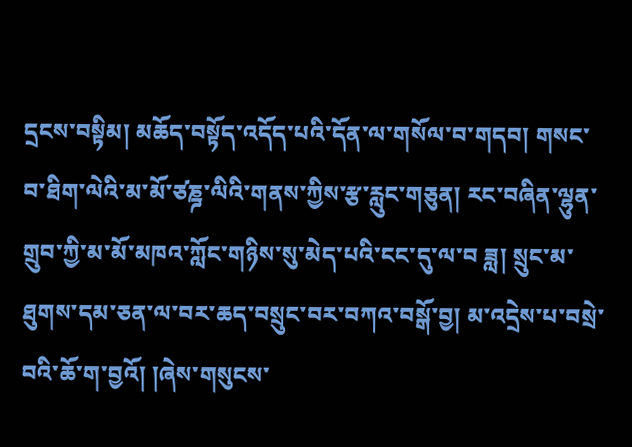དྲངས་བསྟིམ། མཆོད་བསྟོད་འདོད་པའི་དོན་ལ་གསོལ་བ་གདབ། གསང་བ་ཐིག་ལེའི་མ་མོ་ཙཎྜ་ལིའི་གནས་ཀྱིས་རྩ་རླུང་གཅུན། རང་བཞིན་ལྷུན་གྲུབ་ཀྱི་མ་མོ་མཁའ་ཀློང་གཉིས་སུ་མེད་པའི་ངང་དུ་ལ་བ ཟླ། སྲུང་མ་ཐུགས་དམ་ཅན་ལ་བར་ཆད་བསྲུང་བར་བཀའ་བསྒོ་བྱ། མ་འདྲེས་པ་བསྲེ་བའི་ཆོ་ག་བྱའོ། །ཞེས་གསུངས་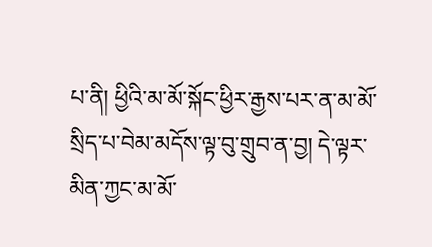པ་ནི། ཕྱིའི་མ་མོ་སྐོང་ཕྱིར་རྒྱས་པར་ན་མ་མོ་སྲིད་པ་བེམ་མདོས་ལྟ་བུ་གྲུབ་ན་བྱ། དེ་ལྟར་མིན་ཀྱང་མ་མོ་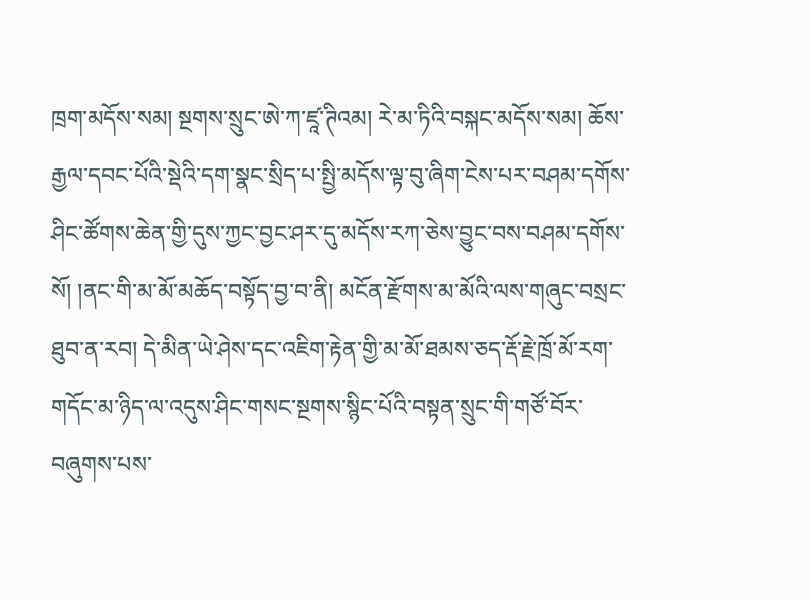ཁྲག་མདོས་སམ། སྔགས་སྲུང་ཨེ་ཀ་ཛཱ་ཊིའམ། རེ་མ་ཏིའི་བསྐང་མདོས་སམ། ཆོས་རྒྱལ་དབང་པོའི་སྡེའི་དག་སྣང་སྲིད་པ་སྤྱི་མདོས་ལྟ་བུ་ཞིག་ངེས་པར་བཤམ་དགོས་ཤིང་ཚོགས་ཆེན་གྱི་དུས་ཀྱང་བྱང་ཤར་དུ་མདོས་རཀ་ཅེས་བྱུང་བས་བཤམ་དགོས་སོ། །ནང་གི་མ་མོ་མཆོད་བསྟོད་བྱ་བ་ནི། མངོན་རྫོགས་མ་མོའི་ལས་གཞུང་བསྲང་ཐུབ་ན་རབ། དེ་མིན་ཡེ་ཤེས་དང་འཇིག་རྟེན་གྱི་མ་མོ་ཐམས་ཅད་རྡོ་རྗེ་ཁྲོ་མོ་རག་གདོང་མ་ཉིད་ལ་འདུས་ཤིང་གསང་སྔགས་སྙིང་པོའི་བསྟན་སྲུང་གི་གཙོ་བོར་བཞུགས་པས་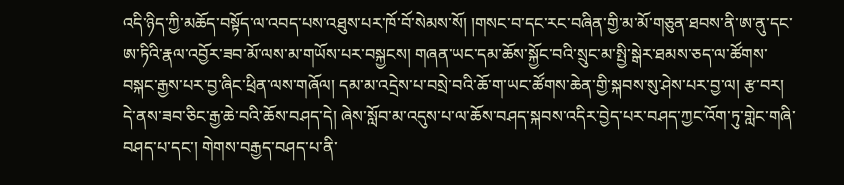འདི་ཉིད་ཀྱི་མཆོད་བསྟོད་ལ་འབད་པས་འཐུས་པར་ཁོ་བོ་སེམས་སོ། །གསང་བ་དང་རང་བཞིན་གྱི་མ་མོ་གཅུན་ཐབས་ནི་ཨ་ནུ་དང་ཨ་ཏིའི་རྣལ་འབྱོར་ཟབ་མོ་ལས་མ་གཡོས་པར་བསྐྱངས། གཞན་ཡང་དམ་ཆོས་སྐྱོང་བའི་སྲུང་མ་སྤྱི་སྒེར་ཐམས་ཅད་ལ་ཚོགས་བསྐང་རྒྱས་པར་བྱ་ཞིང་ཕྲིན་ལས་གཞོལ། དམ་མ་འདྲེས་པ་བསྲེ་བའི་ཆོ་ག་ཡང་ཚོགས་ཆེན་གྱི་སྐབས་སུ་ཤེས་པར་བྱ་ལ། རྩ་བར། དེ་ནས་ཟབ་ཅིང་རྒྱ་ཆེ་བའི་ཆོས་བཤད་དེ། ཞེས་སློབ་མ་འདུས་པ་ལ་ཆོས་བཤད་སྐབས་འདིར་བྱེད་པར་བཤད་ཀྱང་འོག་ཏུ་གླེང་གཞི་བཤད་པ་དང་། གེགས་བརྒྱད་བཤད་པ་ནི་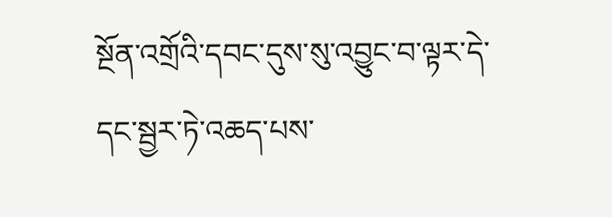སྔོན་འགྲོའི་དབང་དུས་སུ་འབྱུང་བ་ལྟར་དེ་དང་སྦྱར་ཏེ་འཆད་པས་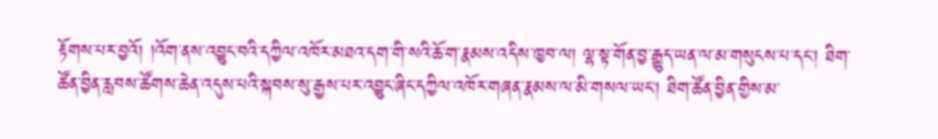རྟོགས་པར་བྱའོ། །འོག་ནས་འབྱུང་བའི་དཀྱིལ་འཁོར་མཐའ་དག་གི་སའི་ཆོ་ག་རྣམས་འདིས་ཁྱབ་ལ། ལྷ་སྟ་གོན་བྱ་རྒྱུད་ཡན་ལ་མ་གསུངས་པ་དང་། ཐིག་ཚོན་བྱིན་རླབས་ཚོགས་ཆེན་འདུས་པའི་སྐབས་སུ་རྒྱས་པར་འབྱུང་ཞིང་དཀྱིལ་འཁོར་གཞན་རྣམས་ལ་མི་གསལ་ཡང་། ཐིག་ཚོན་བྱིན་གྱིས་མ་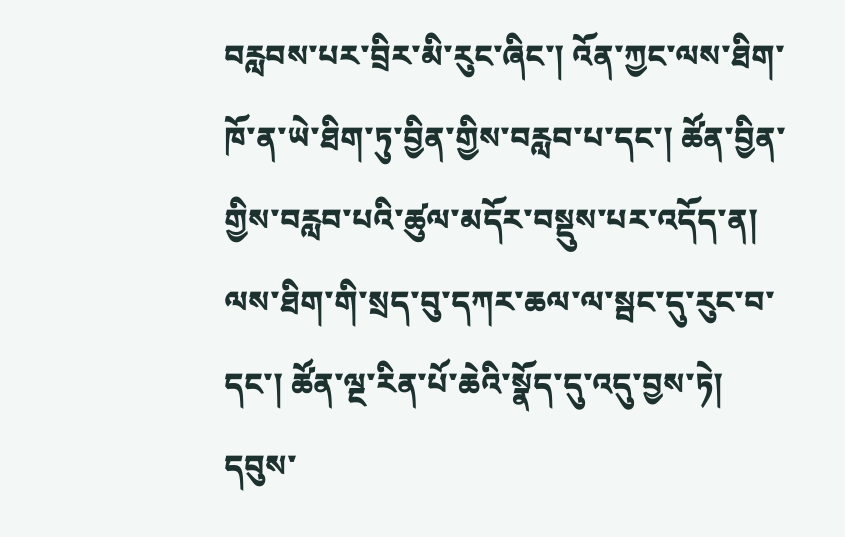བརླབས་པར་བྲིར་མི་རུང་ཞིང་། འོན་ཀྱང་ལས་ཐིག་ཁོ་ན་ཡེ་ཐིག་ཏུ་བྱིན་གྱིས་བརླབ་པ་དང་། ཚོན་བྱིན་གྱིས་བརླབ་པའི་ཚུལ་མདོར་བསྡུས་པར་འདོད་ན། ལས་ཐིག་གི་སྲད་བུ་དཀར་ཆལ་ལ་སྦང་དུ་རུང་བ་དང་། ཚོན་ལྔ་རིན་པོ་ཆེའི་སྣོད་དུ་འདུ་བྱས་ཏེ། དབུས་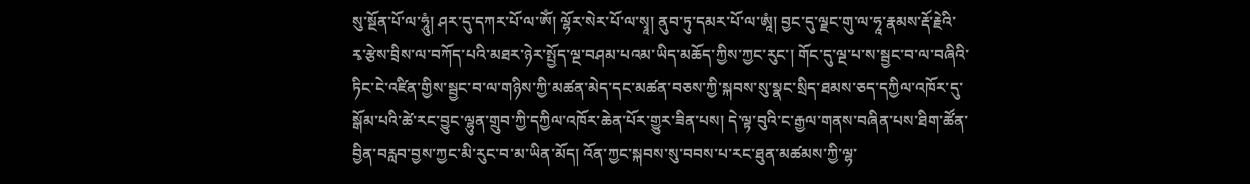སུ་སྔོན་པོ་ལ་ཧཱུཾ། ཤར་དུ་དཀར་པོ་ལ་ༀ། ལྷོར་སེར་པོ་ལ་སྭཱ། ནུབ་ཏུ་དམར་པོ་ལ་ཨཱཾ། བྱང་དུ་ལྗང་གུ་ལ་ཧཱ་རྣམས་རྡོ་རྗེའི་རྭ་རྩེས་བྲིས་ལ་བཀོད་པའི་མཐར་ཉེར་སྤྱོད་ལྔ་བཤམ་པའམ་ཡིད་མཆོད་ཀྱིས་ཀྱང་རུང་། གོང་དུ་ལྔ་པ་ས་སྦྱང་བ་ལ་བཞིའི་ཏིང་ངེ་འཛིན་གྱིས་སྦྱང་བ་ལ་གཉིས་ཀྱི་མཚན་མེད་དང་མཚན་བཅས་ཀྱི་སྐབས་སུ་སྣང་སྲིད་ཐམས་ཅད་དཀྱིལ་འཁོར་དུ་སྒོམ་པའི་ཚེ་རང་བྱུང་ལྷུན་གྲུབ་ཀྱི་དཀྱིལ་འཁོར་ཆེན་པོར་གྱུར་ཟིན་པས། དེ་ལྟ་བུའི་ང་རྒྱལ་གནས་བཞིན་པས་ཐིག་ཚོན་བྱིན་བརླབ་བྱས་ཀྱང་མི་རུང་བ་མ་ཡིན་མོད། འོན་ཀྱང་སྐབས་སུ་བབས་པ་རང་ཐུན་མཚམས་ཀྱི་ལྷ་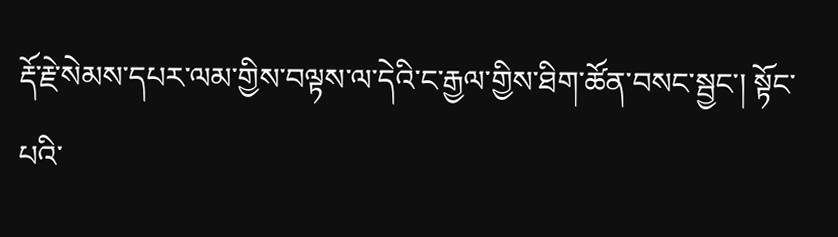རྡོ་རྗེ་སེམས་དཔར་ལམ་གྱིས་བལྟས་ལ་དེའི་ང་རྒྱལ་གྱིས་ཐིག་ཚོན་བསང་སྦྱང་། སྟོང་པའི་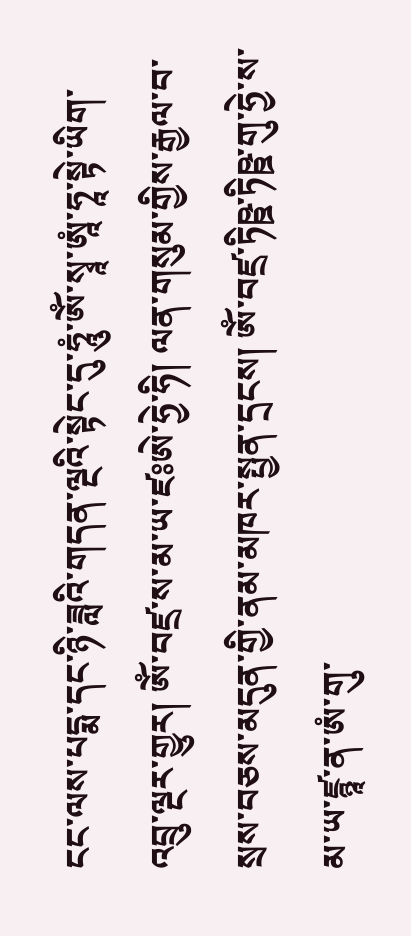ངང་ལས་པདྨ་དང་ཉི་ཟླའི་གདན་ལྔའི་སྟེང་དུ་ཧཱུཾ་ༀ་སྭཱ་ཨཱཾ་ཧཱ་སྟེ་ཡིག་འབྲུ་ལྔར་གྱུར། ༀ་བཛྲ་ས་མ་ཡ་ཛཿཨེ་ཧྱེ་ཧི། ལན་གསུམ་གྱིས་རྒྱལ་བ་སྲས་བཅས་མདུན་གྱི་ནམ་མཁར་སྤྱན་དྲངས། ༀ་བཛྲ་ཏིཥྛ་ཏིཥྛ་གུ་ཧྱེ་ས་མ་ཡ་ཛྙཱ་ན་ཨཾ་གུ་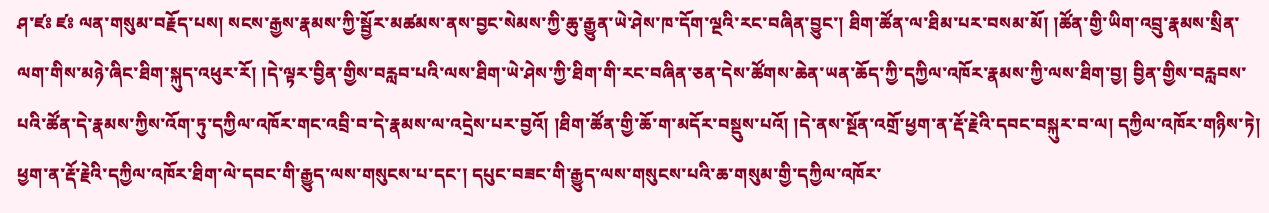ཤ་ཛཿ ཛཿ ལན་གསུམ་བརྗོད་པས། སངས་རྒྱས་རྣམས་ཀྱི་སྦྱོར་མཚམས་ནས་བྱང་སེམས་ཀྱི་ཆུ་རྒྱུན་ཡེ་ཤེས་ཁ་དོག་ལྔའི་རང་བཞིན་བྱུང་། ཐིག་ཚོན་ལ་ཐིམ་པར་བསམ་མོ། །ཚོན་གྱི་ཡིག་འབྲུ་རྣམས་སྲིན་ལག་གིས་མཉེ་ཞིང་ཐིག་སྐུད་འཕུར་རོ། །དེ་ལྟར་བྱིན་གྱིས་བརླབ་པའི་ལས་ཐིག་ཡེ་ཤེས་ཀྱི་ཐིག་གི་རང་བཞིན་ཅན་དེས་ཚོགས་ཆེན་ཡན་ཆོད་ཀྱི་དཀྱིལ་འཁོར་རྣམས་ཀྱི་ལས་ཐིག་བྱ། བྱིན་གྱིས་བརླབས་པའི་ཚོན་དེ་རྣམས་ཀྱིས་འོག་ཏུ་དཀྱིལ་འཁོར་གང་འབྲི་བ་དེ་རྣམས་ལ་འདྲེས་པར་བྱའོ། །ཐིག་ཚོན་གྱི་ཆོ་ག་མདོར་བསྡུས་པའོ། །དེ་ནས་སྔོན་འགྲོ་ཕྱག་ན་རྡོ་རྗེའི་དབང་བསྐུར་བ་ལ། དཀྱིལ་འཁོར་གཉིས་ཏེ། ཕྱག་ན་རྡོ་རྗེའི་དཀྱིལ་འཁོར་ཐིག་ལེ་དབང་གི་རྒྱུད་ལས་གསུངས་པ་དང་། དཔུང་བཟང་གི་རྒྱུད་ལས་གསུངས་པའི་ཆ་གསུམ་གྱི་དཀྱིལ་འཁོར་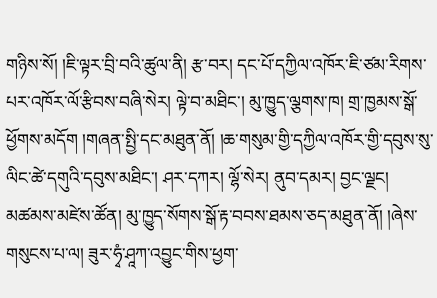གཉིས་སོ། །ཇི་ལྟར་བྲི་བའི་ཚུལ་ནི། རྩ་བར། དང་པོ་དཀྱིལ་འཁོར་ཇི་ཙམ་རིགས་པར་འཁོར་ལོ་རྩིབས་བཞི་སེར། ལྟེ་བ་མཐིང་། མུ་ཁྱུད་ལྕགས་ཁ། གྲ་ཁྱམས་སྒོ་ཕྱོགས་མདོག །གཞན་སྤྱི་དང་མཐུན་ནོ། །ཆ་གསུམ་གྱི་དཀྱིལ་འཁོར་གྱི་དབུས་སུ་ལིང་ཚེ་དགུའི་དབུས་མཐིང་། ཤར་དཀར། ལྷོ་སེར། ནུབ་དམར། བྱང་ལྗང། མཚམས་མཛེས་ཚོན། མུ་ཁྱུད་སོགས་སྒོ་རྟ་བབས་ཐམས་ཅད་མཐུན་ནོ། །ཞེས་གསུངས་པ་ལ། ཟུར་ཧྭཾ་ཤཱཀ་འབྱུང་གིས་ཕྱག་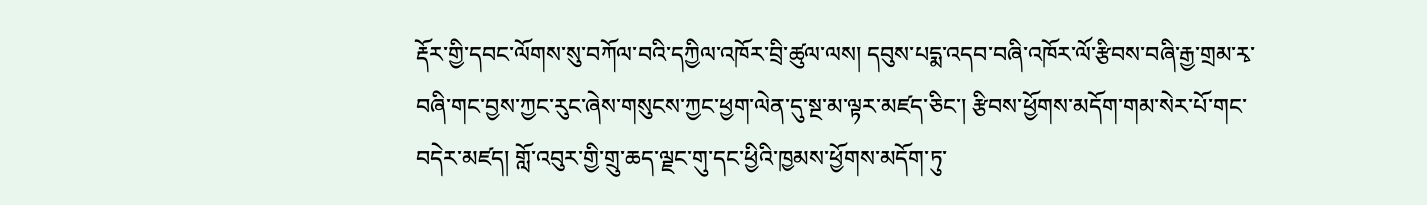རྡོར་གྱི་དབང་ལོགས་སུ་བཀོལ་བའི་དཀྱིལ་འཁོར་བྲི་ཚུལ་ལས། དབུས་པདྨ་འདབ་བཞི་འཁོར་ལོ་རྩིབས་བཞི་རྒྱ་གྲམ་རྭ་བཞི་གང་བྱས་ཀྱང་རུང་ཞེས་གསུངས་ཀྱང་ཕྱག་ལེན་དུ་སྔ་མ་ལྟར་མཛད་ཅིང་། རྩིབས་ཕྱོགས་མདོག་གམ་སེར་པོ་གང་བདེར་མཛད། གློ་འབུར་གྱི་གྲུ་ཆད་ལྗང་གུ་དང་ཕྱིའི་ཁྱམས་ཕྱོགས་མདོག་ཏུ་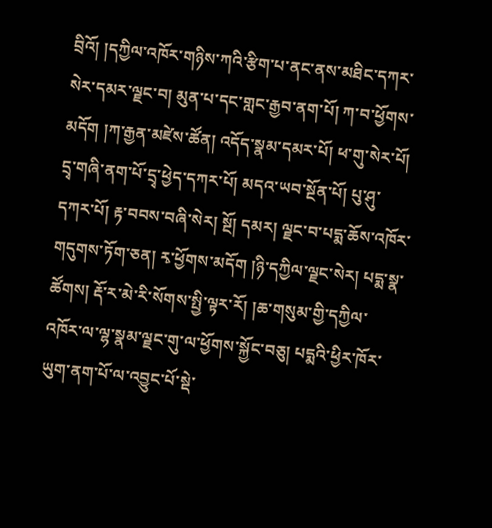བྲིའོ། །དཀྱིལ་འཁོར་གཉིས་ཀའི་རྩིག་པ་ནང་ནས་མཐིང་དཀར་སེར་དམར་ལྗང་བ། མུན་པ་དང་གླང་རྒྱབ་ནག་པོ། ཀ་བ་ཕྱོགས་མདོག །ཀ་རྒྱན་མཛེས་ཚོན། འདོད་སྣམ་དམར་པོ། ཕ་གུ་སེར་པོ། དྲྭ་གཞི་ནག་པོ་དྲྭ་ཕྱེད་དཀར་པོ། མདའ་ཡབ་སྔོན་པོ། པུ་ཤུ་དཀར་པོ། རྟ་བབས་བཞི་སེར། སྔོ། དམར། ལྗང་བ་པདྨ་ཆོས་འཁོར་གདུགས་ཏོག་ཅན། རྭ་ཕྱོགས་མདོག །ཉི་དཀྱིལ་ལྗང་སེར། པདྨ་སྣ་ཚོགས། རྡོ་ར་མེ་རི་སོགས་སྤྱི་ལྟར་རོ། །ཆ་གསུམ་གྱི་དཀྱིལ་འཁོར་ལ་ལྷ་སྣམ་ལྗང་གུ་ལ་ཕྱོགས་སྐྱོང་བཅུ། པདྨའི་ཕྱིར་ཁོར་ཡུག་ནག་པོ་ལ་འབྱུང་པོ་སྡེ་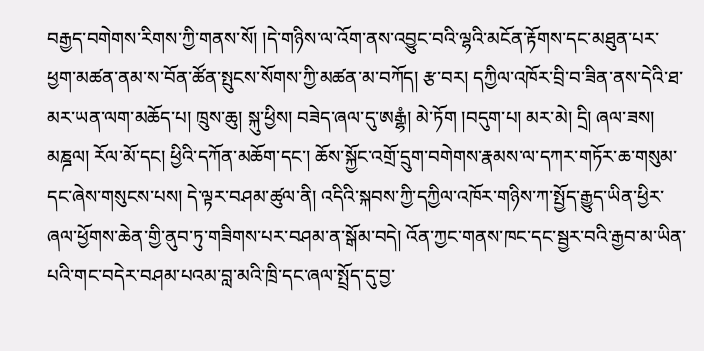བརྒྱད་བགེགས་རིགས་ཀྱི་གནས་སོ། །དེ་གཉིས་ལ་འོག་ནས་འབྱུང་བའི་ལྷའི་མངོན་རྟོགས་དང་མཐུན་པར་ཕྱག་མཚན་ནམ་ས་བོན་ཚོན་སྤུངས་སོགས་ཀྱི་མཚན་མ་བཀོད། རྩ་བར། དཀྱིལ་འཁོར་བྲི་བ་ཟིན་ནས་དེའི་ཐ་མར་ཡན་ལག་མཆོད་པ། ཁྲུས་ཆུ། སྐུ་ཕྱིས། བཟེད་ཞལ་དུ་ཨརྒྷཾ། མེ་ཏོག །བདུག་པ། མར་མེ། དྲི། ཞལ་ཟས། མཎྜལ། རོལ་མོ་དང། ཕྱིའི་དཀོན་མཆོག་དང་། ཆོས་སྐྱོང་འགྲོ་དྲུག་བགེགས་རྣམས་ལ་དཀར་གཏོར་ཆ་གསུམ་དང་ཞེས་གསུངས་པས། དེ་ལྟར་བཤམ་ཚུལ་ནི། འདིའི་སྐབས་ཀྱི་དཀྱིལ་འཁོར་གཉིས་ཀ་སྤྱོད་རྒྱུད་ཡིན་ཕྱིར་ཞལ་ཕྱོགས་ཆེན་གྱི་ནུབ་ཏུ་གཟིགས་པར་བཤམ་ན་སྒོམ་བདེ། འོན་ཀྱང་གནས་ཁང་དང་སྦྱར་བའི་རྒྱབ་མ་ཡིན་པའི་གང་བདེར་བཤམ་པའམ་བླ་མའི་ཁྲི་དང་ཞལ་སྤྲོད་དུ་བྱ་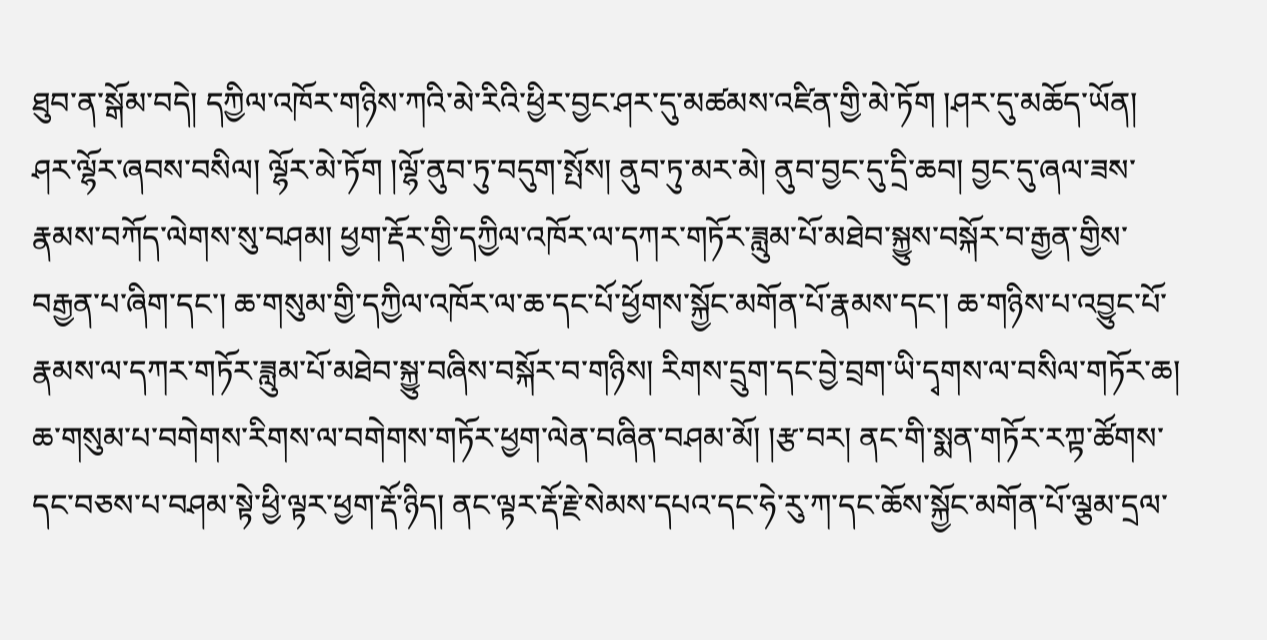ཐུབ་ན་སྒོམ་བདེ། དཀྱིལ་འཁོར་གཉིས་ཀའི་མེ་རིའི་ཕྱིར་བྱང་ཤར་དུ་མཚམས་འཛིན་གྱི་མེ་ཏོག །ཤར་དུ་མཆོད་ཡོན། ཤར་ལྷོར་ཞབས་བསིལ། ལྷོར་མེ་ཏོག །ལྷོ་ནུབ་ཏུ་བདུག་སྤོས། ནུབ་ཏུ་མར་མེ། ནུབ་བྱང་དུ་དྲི་ཆབ། བྱང་དུ་ཞལ་ཟས་རྣམས་བཀོད་ལེགས་སུ་བཤམ། ཕྱག་རྡོར་གྱི་དཀྱིལ་འཁོར་ལ་དཀར་གཏོར་ཟླུམ་པོ་མཐེབ་སྐྱུས་བསྐོར་བ་རྒྱན་གྱིས་བརྒྱན་པ་ཞིག་དང་། ཆ་གསུམ་གྱི་དཀྱིལ་འཁོར་ལ་ཆ་དང་པོ་ཕྱོགས་སྐྱོང་མགོན་པོ་རྣམས་དང་། ཆ་གཉིས་པ་འབྱུང་པོ་རྣམས་ལ་དཀར་གཏོར་ཟླུམ་པོ་མཐེབ་སྐྱུ་བཞིས་བསྐོར་བ་གཉིས། རིགས་དྲུག་དང་བྱེ་བྲག་ཡི་དྭགས་ལ་བསིལ་གཏོར་ཆ། ཆ་གསུམ་པ་བགེགས་རིགས་ལ་བགེགས་གཏོར་ཕྱག་ལེན་བཞིན་བཤམ་མོ། །རྩ་བར། ནང་གི་སྨན་གཏོར་རཀྟ་ཚོགས་དང་བཅས་པ་བཤམ་སྟེ་ཕྱི་ལྟར་ཕྱག་རྡོ་ཉིད། ནང་ལྟར་རྡོ་རྗེ་སེམས་དཔའ་དང་ཧེ་རུ་ཀ་དང་ཆོས་སྐྱོང་མགོན་པོ་ལྕམ་དྲལ་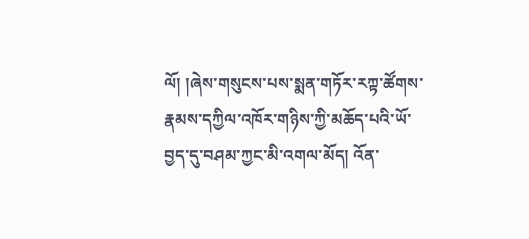ལོ། །ཞེས་གསུངས་པས་སྨན་གཏོར་རཀྟ་ཚོགས་རྣམས་དཀྱིལ་འཁོར་གཉིས་ཀྱི་མཆོད་པའི་ཡོ་བྱད་དུ་བཤམ་ཀྱང་མི་འགལ་མོད། འོན་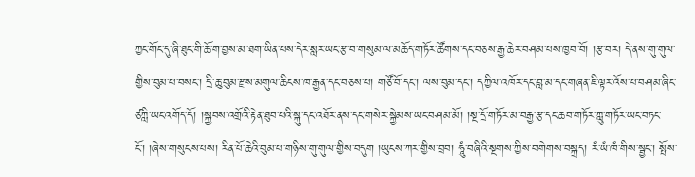ཀྱང་གོང་དུ་ཞི་ཐུང་གི་ཆོ་ག་བྱས་མ་ཐག་ཡིན་པས་དེར་སླར་ཡང་རྩ་བ་གསུམ་ལ་མཆོད་གཏོར་ཚོགས་དང་བཅས་རྒྱ་ཆེར་བཤམ་པས་ཁྱབ་བོ། །རྩ་བར། དེ་ནས་གུ་གུལ་གྱིས་བུམ་པ་བསང་། དྲི་ཆུ་བུམ་རྫས་མགུལ་ཆིངས་ཁ་རྒྱན་དང་བཅས་པ། གཙོ་བོ་དང་། ལས་བུམ་དང་། དཀྱིལ་འཁོར་དང་བླ་མ་དང་གཞན་ཇི་ལྟར་འོས་པ་བཤམ་ཞིང་ཙཀླི་ཡང་འགོད་དོ། །སྐྱབས་འགྲོའི་རྟེན་ཐུབ་པའི་སྐུ་དང་འཐོར་ནས་དང་གསེར་སྐྱེམས་ཡང་བཤམ་མོ། །སྔ་དྲོ་གཏོར་མ་བརྒྱ་རྩ་དང་ཆབ་གཏོར་ཀླུ་གཏོར་ཡང་བཏང་ངོ་། །ཞེས་གསུངས་པས། རིན་པོ་ཆེའི་བུམ་པ་གཉིས་གུ་གུལ་གྱིས་བདུག །ཡུངས་ཀར་གྱིས་བྲབ། ཧཱུཾ་བཞིའི་སྔགས་ཀྱིས་བགེགས་བསྐྲད། རཾ་ཡཾ་ཁཾ་གིས་སྦྱང་། སྤོས་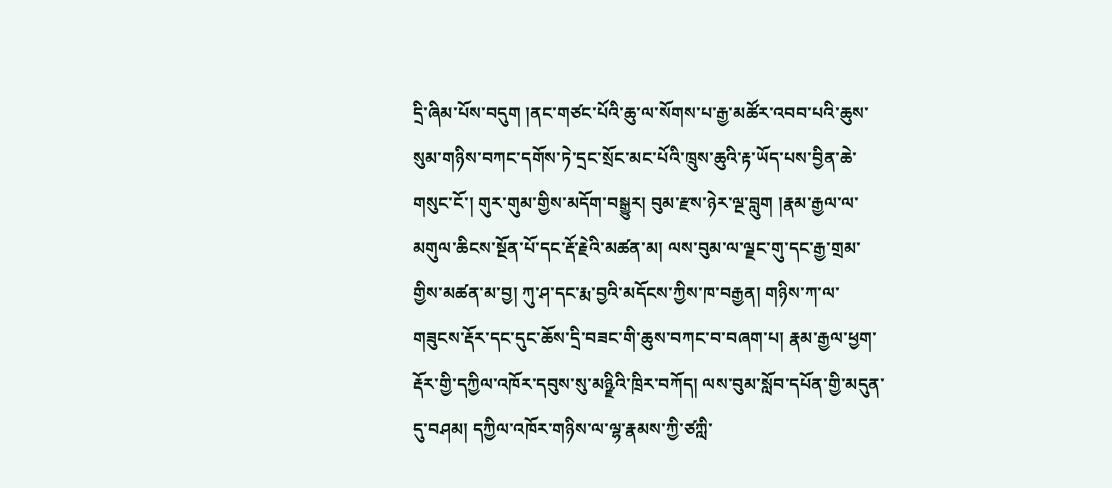དྲི་ཞིམ་པོས་བདུག །ནང་གཙང་པོའི་ཆུ་ལ་སོགས་པ་རྒྱ་མཚོར་འབབ་པའི་ཆུས་སུམ་གཉིས་བཀང་དགོས་ཏེ་དྲང་སྲོང་མང་པོའི་ཁྲུས་ཆུའི་རྟ་ཡོད་པས་བྱིན་ཆེ་གསུང་ངོ་། གུར་གུམ་གྱིས་མདོག་བསྒྱུར། བུམ་རྫས་ཉེར་ལྔ་བླུག །རྣམ་རྒྱལ་ལ་མགུལ་ཆིངས་སྔོན་པོ་དང་རྡོ་རྗེའི་མཚན་མ། ལས་བུམ་ལ་ལྗང་གུ་དང་རྒྱ་གྲམ་གྱིས་མཚན་མ་བྱ། ཀུ་ཤ་དང་རྨ་བྱའི་མདོངས་ཀྱིས་ཁ་བརྒྱན། གཉིས་ཀ་ལ་གཟུངས་རྡོར་དང་དུང་ཆོས་དྲི་བཟང་གི་ཆུས་བཀང་བ་བཞག་པ། རྣམ་རྒྱལ་ཕྱག་རྡོར་གྱི་དཀྱིལ་འཁོར་དབུས་སུ་མཉྫིའི་ཁྲིར་བཀོད། ལས་བུམ་སློབ་དཔོན་གྱི་མདུན་དུ་བཤམ། དཀྱིལ་འཁོར་གཉིས་ལ་ལྷ་རྣམས་ཀྱི་ཙཀླི་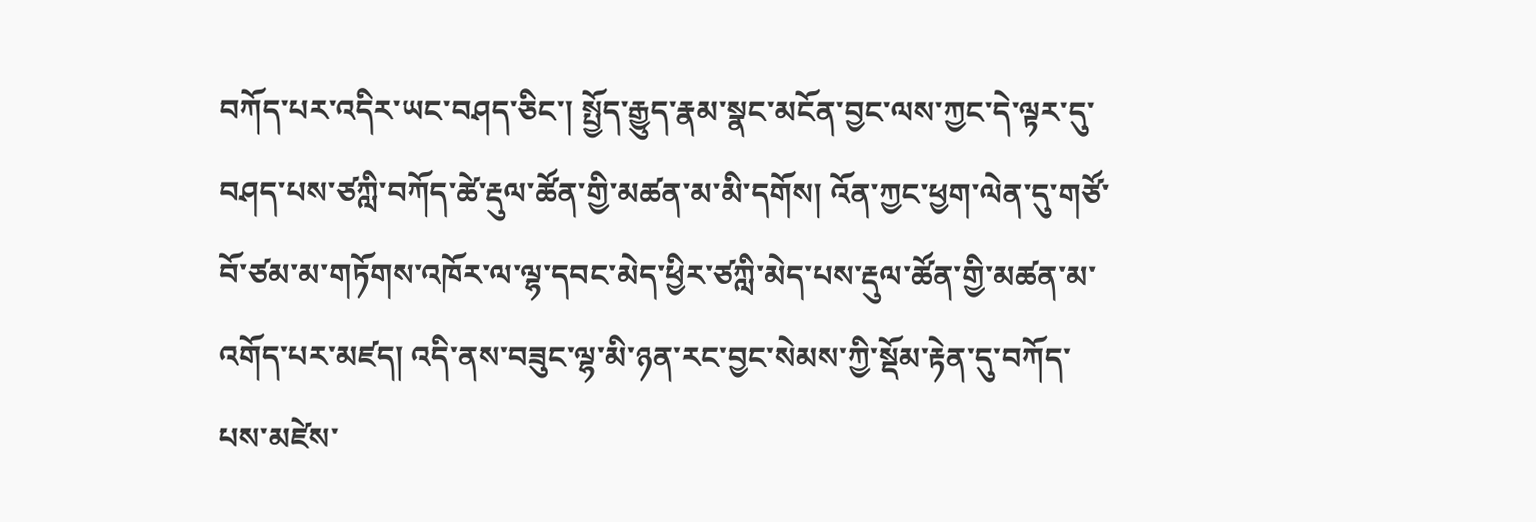བཀོད་པར་འདིར་ཡང་བཤད་ཅིང་། སྤྱོད་རྒྱུད་རྣམ་སྣང་མངོན་བྱང་ལས་ཀྱང་དེ་ལྟར་དུ་བཤད་པས་ཙཀླི་བཀོད་ཚེ་རྡུལ་ཚོན་གྱི་མཚན་མ་མི་དགོས། འོན་ཀྱང་ཕྱག་ལེན་དུ་གཙོ་བོ་ཙམ་མ་གཏོགས་འཁོར་ལ་ལྷ་དབང་མེད་ཕྱིར་ཙཀླི་མེད་པས་རྡུལ་ཚོན་གྱི་མཚན་མ་འགོད་པར་མཛད། འདི་ནས་བཟུང་ལྷ་མི་ཉན་རང་བྱང་སེམས་ཀྱི་སྡོམ་རྟེན་དུ་བཀོད་པས་མཛེས་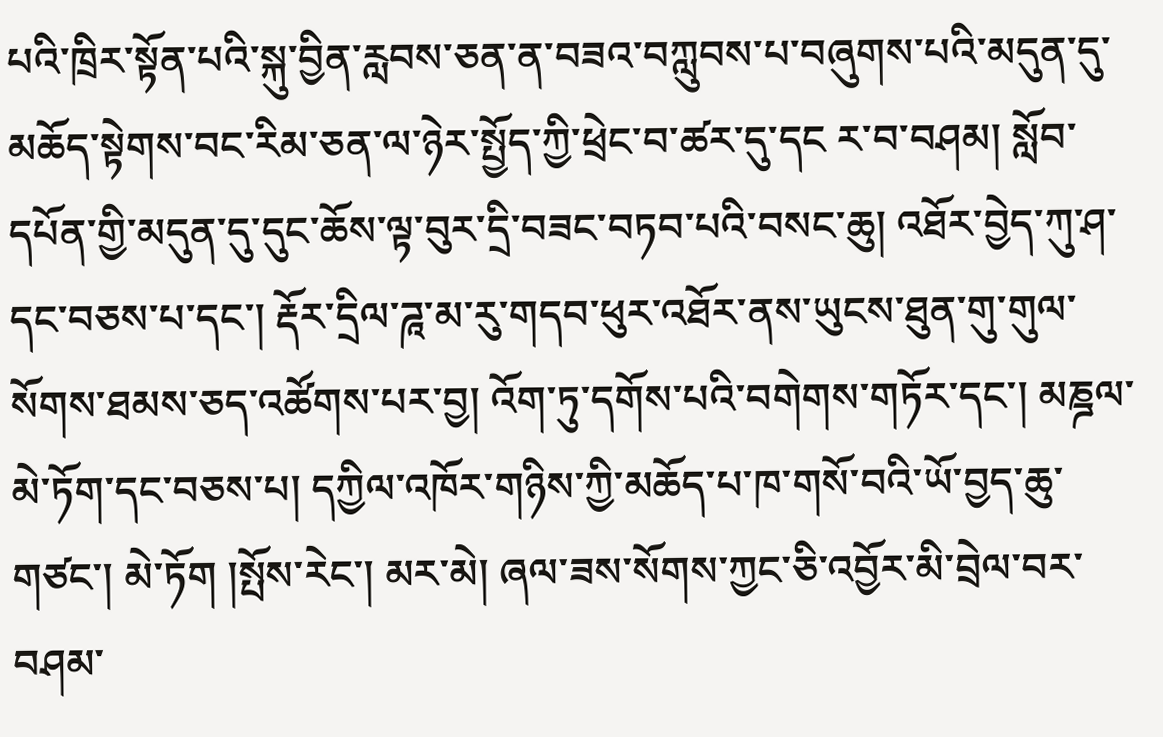པའི་ཁྲིར་སྟོན་པའི་སྐུ་བྱིན་རླབས་ཅན་ན་བཟའ་བཀླུབས་པ་བཞུགས་པའི་མདུན་དུ་མཆོད་སྟེགས་བང་རིམ་ཅན་ལ་ཉེར་སྤྱོད་ཀྱི་ཕྲེང་བ་ཚར་དུ་དང ར་བ་བཤམ། སློབ་དཔོན་གྱི་མདུན་དུ་དུང་ཆོས་ལྟ་བུར་དྲི་བཟང་བཏབ་པའི་བསང་ཆུ། འཐོར་བྱེད་ཀུ་ཤ་དང་བཅས་པ་དང་། རྡོར་དྲིལ་ཌཱ་མ་རུ་གདབ་ཕུར་འཐོར་ནས་ཡུངས་ཐུན་གུ་གུལ་སོགས་ཐམས་ཅད་འཚོགས་པར་བྱ། འོག་ཏུ་དགོས་པའི་བགེགས་གཏོར་དང་། མཎྜལ་མེ་ཏོག་དང་བཅས་པ། དཀྱིལ་འཁོར་གཉིས་ཀྱི་མཆོད་པ་ཁ་གསོ་བའི་ཡོ་བྱད་ཆུ་གཙང་། མེ་ཏོག །སྤོས་རེང་། མར་མེ། ཞལ་ཟས་སོགས་ཀྱང་ཅི་འབྱོར་མི་བྲེལ་བར་བཤམ་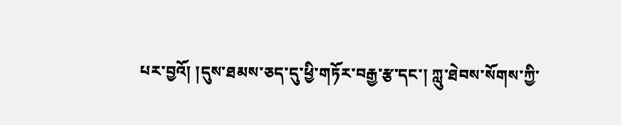པར་བྱའོ། །དུས་ཐམས་ཅད་དུ་ཕྱི་གཏོར་བརྒྱ་རྩ་དང་། ཀླུ་ཐེབས་སོགས་ཀྱི་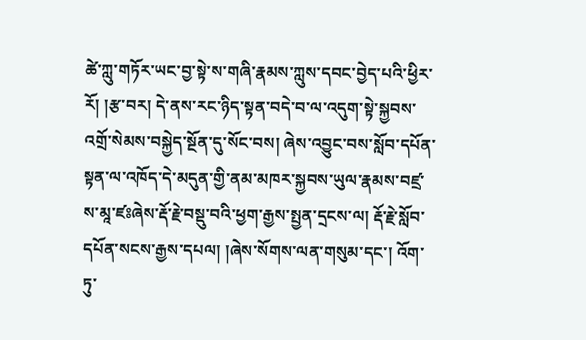ཚེ་ཀླུ་གཏོར་ཡང་བྱ་སྟེ་ས་གཞི་རྣམས་ཀླུས་དབང་བྱེད་པའི་ཕྱིར་རོ། །རྩ་བར། དེ་ནས་རང་ཉིད་སྟན་བདེ་བ་ལ་འདུག་སྟེ་སྐྱབས་འགྲོ་སེམས་བསྐྱེད་སྔོན་དུ་སོང་བས། ཞེས་འབྱུང་བས་སློབ་དཔོན་སྟན་ལ་འཁོད་དེ་མདུན་གྱི་ནམ་མཁར་སྐྱབས་ཡུལ་རྣམས་བཛྲ་ས་མཱ་ཛཿཞེས་རྡོ་རྗེ་བསྡུ་བའི་ཕྱག་རྒྱས་སྤྱན་དྲངས་ལ། རྡོ་རྗེ་སློབ་དཔོན་སངས་རྒྱས་དཔལ། །ཞེས་སོགས་ལན་གསུམ་དང་། འོག་ཏུ་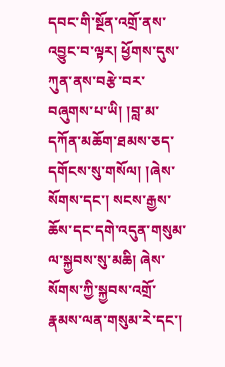དབང་གི་སྔོན་འགྲོ་ནས་འབྱུང་བ་ལྟར། ཕྱོགས་དུས་ཀུན་ནས་བརྩེ་བར་བཞུགས་པ་ཡི། །བླ་མ་དཀོན་མཆོག་ཐམས་ཅད་དགོངས་སུ་གསོལ། །ཞེས་སོགས་དང་། སངས་རྒྱས་ཆོས་དང་དགེ་འདུན་གསུམ་ལ་སྐྱབས་སུ་མཆི། ཞེས་སོགས་ཀྱི་སྐྱབས་འགྲོ་རྣམས་ལན་གསུམ་རེ་དང་།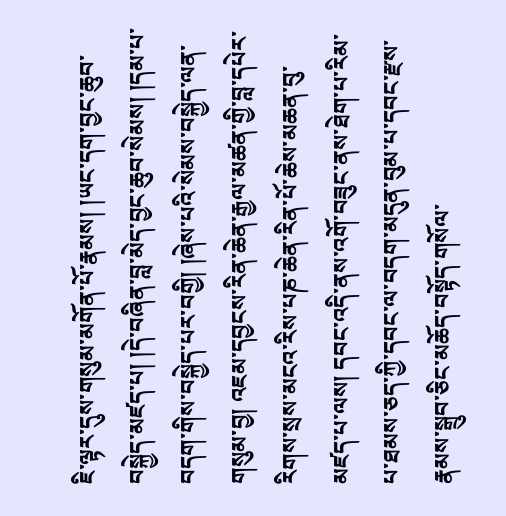ཇི་ལྟར་དུས་གསུམ་མགོན་པོ་རྣམས། །ཡང་དག་བྱང་ཆུབ་བསྐྱེད་མཛད་པ། །དེ་བཞིན་བླ་མེད་བྱང་ཆུབ་སེམས། །དམ་པ་བདག་གིས་བསྐྱེད་པར་བགྱི། །ཞེས་པའི་སེམས་བསྐྱེད་ལན་གསུམ་བྱ། འཇམ་དབྱངས་རིན་ཆེན་རྒྱལ་མཚན་གྱི་བླ་དཔེར་རིགས་སྲས་མངའ་རིས་པཎ་ཆེན་རིན་པོ་ཆེས་མཆན་བུ་མཛད་པ་ལས། དབང་འདི་ནས་འགོ་བཟུང་ནས་ཐེག་པ་རིམ་པ་ཐམས་ཅད་ཀྱི་དབང་ལ་བདག་མདུན་བུམ་པ་དབང་རྫས་རྣམས་སྒྲུབ་ཅིང་མཆོད་བསྟོད་གསོལ་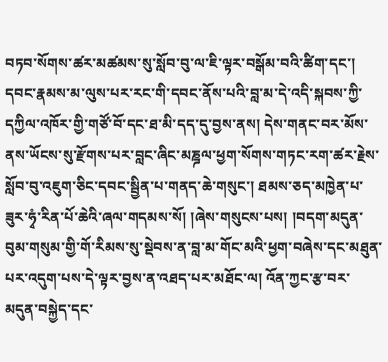བཏབ་སོགས་ཚར་མཚམས་སུ་སློབ་བུ་ལ་ཇི་ལྟར་བསྒོམ་བའི་ཚིག་དང་། དབང་རྣམས་མ་ལུས་པར་རང་གི་དབང་ནོས་པའི་བླ་མ་དེ་འདི་སྐབས་ཀྱི་དཀྱིལ་འཁོར་གྱི་གཙོ་བོ་དང་ཐ་མི་དད་དུ་བྱས་ནས། དེས་གནང་བར་མོས་ནས་ཡོངས་སུ་རྫོགས་པར་བླང་ཞིང་མཎྜལ་ཕྱག་སོགས་གཏང་རག་ཚར་རྗེས་སློབ་བུ་འཇུག་ཅིང་དབང་སྦྱིན་པ་གནད་ཆེ་གསུང་། ཐམས་ཅད་མཁྱེན་པ་ཟུར་ཧྭཾ་རིན་པོ་ཆེའི་ཞལ་གདམས་སོ། །ཞེས་གསུངས་པས། །བདག་མདུན་བུམ་གསུམ་གྱི་གོ་རིམས་སུ་སྡེབས་ན་བླ་མ་གོང་མའི་ཕྱག་བཞེས་དང་མཐུན་པར་འདུག་པས་དེ་ལྟར་བྱས་ན་འཐད་པར་མཐོང་ལ། འོན་ཀྱང་རྩ་བར་མདུན་བསྐྱེད་དང་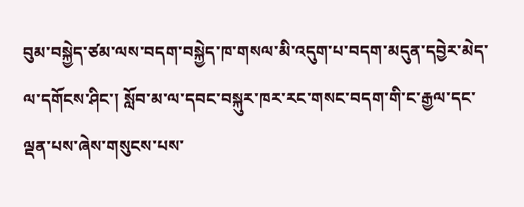བུམ་བསྐྱེད་ཙམ་ལས་བདག་བསྐྱེད་ཁ་གསལ་མི་འདུག་པ་བདག་མདུན་དབྱེར་མེད་ལ་དགོངས་ཤིང་། སློབ་མ་ལ་དབང་བསྐུར་ཁར་རང་གསང་བདག་གི་ང་རྒྱལ་དང་ལྡན་པས་ཞེས་གསུངས་པས་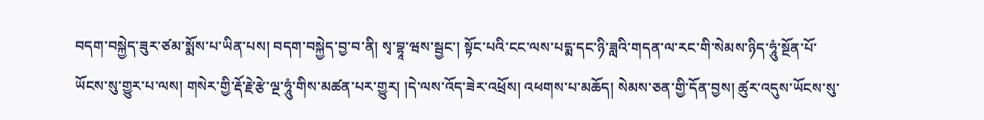བདག་བསྐྱེད་ཟུར་ཙམ་སྨོས་པ་ཡིན་པས། བདག་བསྐྱེད་བྱ་བ་ནི། སྭ་བྷཱ་ཝས་སྦྱང་། སྟོང་པའི་ངང་ལས་པདྨ་དང་ཉི་ཟླའི་གདན་ལ་རང་གི་སེམས་ཉིད་ཧཱུཾ་སྔོན་པོ་ཡོངས་སུ་གྱུར་པ་ལས། གསེར་གྱི་རྡོ་རྗེ་རྩེ་ལྔ་ཧཱུཾ་གིས་མཚན་པར་གྱུར། །དེ་ལས་འོད་ཟེར་འཕྲོས། འཕགས་པ་མཆོད། སེམས་ཅན་གྱི་དོན་བྱས། ཚུར་འདུས་ཡོངས་སུ་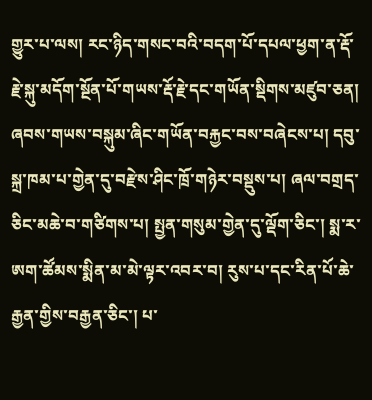གྱུར་པ་ལས། རང་ཉིད་གསང་བའི་བདག་པོ་དཔལ་ཕྱག་ན་རྡོ་རྗེ་སྐུ་མདོག་སྔོན་པོ་གཡས་རྡོ་རྗེ་དང་གཡོན་སྡིགས་མཛུབ་ཅན། ཞབས་གཡས་བསྐུམ་ཞིང་གཡོན་བརྐྱང་བས་བཞེངས་པ། དབུ་སྐྲ་ཁམ་པ་གྱེན་དུ་བརྫེས་ཤིང་ཁྲོ་གཉེར་བསྡུས་པ། ཞལ་བགྲད་ཅིང་མཆེ་བ་གཙིགས་པ། སྤྱན་གསུམ་གྱེན་དུ་ལྡོག་ཅིང་། སྨ་ར་ཨག་ཚོམས་སྨིན་མ་མེ་ལྟར་འབར་བ། རུས་པ་དང་རིན་པོ་ཆེ་རྒྱན་གྱིས་བརྒྱན་ཅིང་། པ་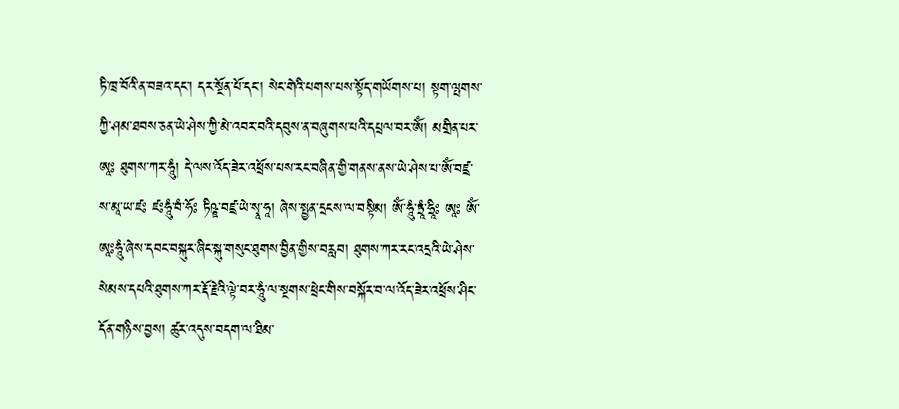ཏི་ཁྲ་བོའི་ན་བཟའ་དང་། དར་སྔོན་པོ་དང་། སེང་གེའི་པགས་པས་སྟོད་གཡོགས་པ། སྟག་ལྤགས་ཀྱི་ཤམ་ཐབས་ཅན་ཡེ་ཤེས་ཀྱི་མེ་འབར་བའི་དབུས་ན་བཞུགས་པའི་དཔྲལ་བར་ༀ། མགྲིན་པར་ཨཱཿ ཐུགས་ཀར་ཧཱུཾ། དེ་ལས་འོད་ཟེར་འཕྲོས་པས་རང་བཞིན་གྱི་གནས་ནས་ཡེ་ཤེས་པ་ༀ་བཛྲ་ས་མཱ་ཡ་ཛཿ ཛཿཧཱུཾ་བཾ་ཧོཿ ཏིཥྛ་བཛྲ་ཡེ་སྭཱ་ཧཱ། ཞེས་སྤྱན་དྲངས་ལ་བསྟིམ། ༀ་ཧཱུཾ་ཏྲཱཾ་ཧྲཱིཿ ཨཱཿ ༀ་ཨཱཿཧཱུཾ་ཞེས་དབང་བསྐུར་ཞིང་སྐུ་གསུང་ཐུགས་བྱིན་གྱིས་བརླབ། ཐུགས་ཀར་རང་འདྲའི་ཡེ་ཤེས་སེམས་དཔའི་ཐུགས་ཀར་རྡོ་རྗེའི་ལྟེ་བར་ཧཱུཾ་ལ་སྔགས་ཕྲེང་གིས་བསྐོར་བ་ལ་འོད་ཟེར་འཕྲོས་ཤིང་དོན་གཉིས་བྱས། ཚུར་འདུས་བདག་ལ་ཐིམ་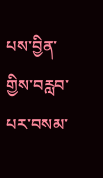པས་བྱིན་གྱིས་བརླབ་པར་བསམ་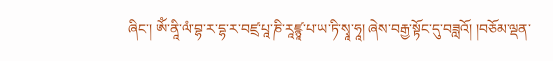ཞིང་། ༀ་ནཱི་ལཾ་བྷ་ར་དྷ་ར་བཛྲ་པཱ་ཎི་རཱཛྙཱ་པ་ཡ་ཏི་སྭཱ་ཧཱ། ཞེས་བརྒྱ་སྟོང་དུ་བཟླའོ། །བཅོམ་ལྡན་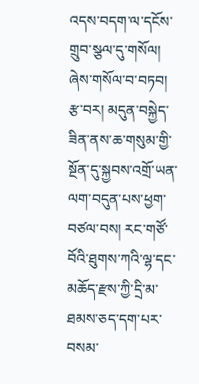འདས་བདག་ལ་དངོས་གྲུབ་སྩལ་དུ་གསོལ། ཞེས་གསོལ་བ་བཏབ། རྩ་བར། མདུན་བསྐྱེད་ཟིན་ནས་ཆ་གསུམ་གྱི་སྔོན་དུ་སྐྱབས་འགྲོ་ཡན་ལག་བདུན་པས་ཕྱག་བཙལ་བས། རང་གཙོ་བོའི་ཐུགས་ཀའི་ལྷ་དང་མཆོད་རྫས་ཀྱི་དྲི་མ་ཐམས་ཅད་དག་པར་བསམ་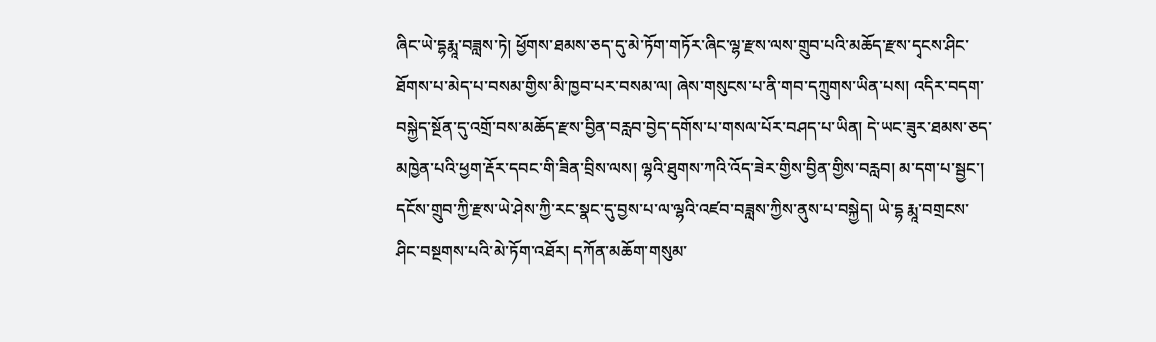ཞིང་ཡེ་དྷརྨཱ་བཟླས་ཏེ། ཕྱོགས་ཐམས་ཅད་དུ་མེ་ཏོག་གཏོར་ཞིང་ལྷ་རྫས་ལས་གྲུབ་པའི་མཆོད་རྫས་དྭངས་ཤིང་ཐོགས་པ་མེད་པ་བསམ་གྱིས་མི་ཁྱབ་པར་བསམ་ལ། ཞེས་གསུངས་པ་ནི་གབ་དཀྲུགས་ཡིན་པས། འདིར་བདག་བསྐྱེད་སྔོན་དུ་འགྲོ་བས་མཆོད་རྫས་བྱིན་བརླབ་བྱེད་དགོས་པ་གསལ་པོར་བཤད་པ་ཡིན། དེ་ཡང་ཟུར་ཐམས་ཅད་མཁྱེན་པའི་ཕྱག་རྡོར་དབང་གི་ཟིན་བྲིས་ལས། ལྷའི་ཐུགས་ཀའི་འོད་ཟེར་གྱིས་བྱིན་གྱིས་བརླབ། མ་དག་པ་སྦྱང་། དངོས་གྲུབ་ཀྱི་རྫས་ཡེ་ཤེས་ཀྱི་རང་སྣང་དུ་བྱས་པ་ལ་ལྷའི་འཛབ་བཟླས་ཀྱིས་ནུས་པ་བསྐྱེད། ཡེ་དྷ རྨཱ་བགྲངས་ཤིང་བསྔགས་པའི་མེ་ཏོག་འཐོར། དཀོན་མཆོག་གསུམ་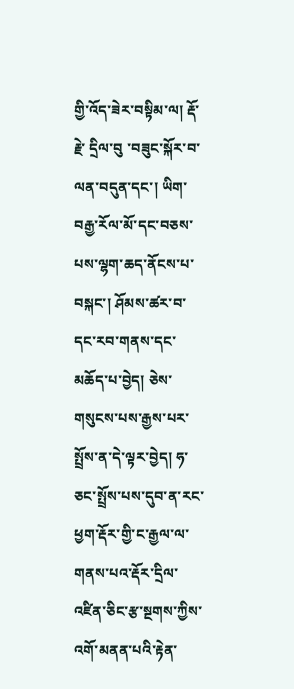གྱི་འོད་ཟེར་བསྟིམ་ལ། རྡོ་རྗེ་ དྲིལ་བུ ་བཟུང་སྐོར་བ་ལན་བདུན་དང་། ཡིག་བརྒྱ་རོལ་མོ་དང་བཅས་པས་ལྷག་ཆད་ནོངས་པ་བསྐང་། ཤོམས་ཚར་བ་དང་རབ་གནས་དང་མཆོད་པ་བྱེད། ཅེས་གསུངས་པས་རྒྱས་པར་སྤྲོས་ན་དེ་ལྟར་བྱེད། ཧ་ཅང་སྤྲོས་པས་དུབ་ན་རང་ཕྱག་རྡོར་གྱི་ང་རྒྱལ་ལ་གནས་པའ་རྡོར་དྲིལ་འཛིན་ཅིང་རྩ་སྔགས་ཀྱིས་འགོ་མནན་པའི་རྟེན་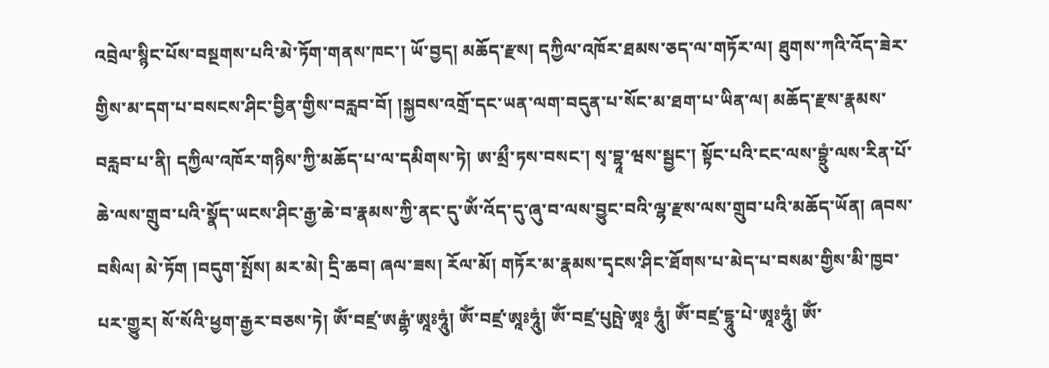འབྲེལ་སྙིང་པོས་བསྔགས་པའི་མེ་ཏོག་གནས་ཁང་། ཡོ་བྱད། མཆོད་རྫས། དཀྱིལ་འཁོར་ཐམས་ཅད་ལ་གཏོར་ལ། ཐུགས་ཀའི་འོད་ཟེར་གྱིས་མ་དག་པ་བསངས་ཤིང་བྱིན་གྱིས་བརླབ་བོ། །སྐྱབས་འགྲོ་དང་ཡན་ལག་བདུན་པ་སོང་མ་ཐག་པ་ཡིན་ལ། མཆོད་རྫས་རྣམས་བརླབ་པ་ནི། དཀྱིལ་འཁོར་གཉིས་ཀྱི་མཆོད་པ་ལ་དམིགས་ཏེ། ཨ་མྲྀ་ཏས་བསང་། སྭ་བྷཱ་ཝས་སྦྱང་། སྟོང་པའི་ངང་ལས་བྷྲུཾ་ལས་རིན་པོ་ཆེ་ལས་གྲུབ་པའི་སྣོད་ཡངས་ཤིང་རྒྱ་ཆེ་བ་རྣམས་ཀྱི་ནང་དུ་ༀ་འོད་དུ་ཞུ་བ་ལས་བྱུང་བའི་ལྷ་རྫས་ལས་གྲུབ་པའི་མཆོད་ཡོན། ཞབས་བསིལ། མེ་ཏོག །བདུག་སྤོས། མར་མེ། དྲི་ཆབ། ཞལ་ཟས། རོལ་མོ། གཏོར་མ་རྣམས་དྭངས་ཤིང་ཐོགས་པ་མེད་པ་བསམ་གྱིས་མི་ཁྱབ་པར་གྱུར། སོ་སོའི་ཕྱག་རྒྱར་བཅས་ཏེ། ༀ་བཛྲ་ཨརྒྷཾ་ཨཱཿཧཱུཾ། ༀ་བཛྲ་ཨཱཿཧཱུཾ། ༀ་བཛྲ་པུཥྤེ་ཨཱཿ ཧཱུཾ། ༀ་བཛྲ་དྷཱུ་པེ་ཨཱཿཧཱུཾ། ༀ་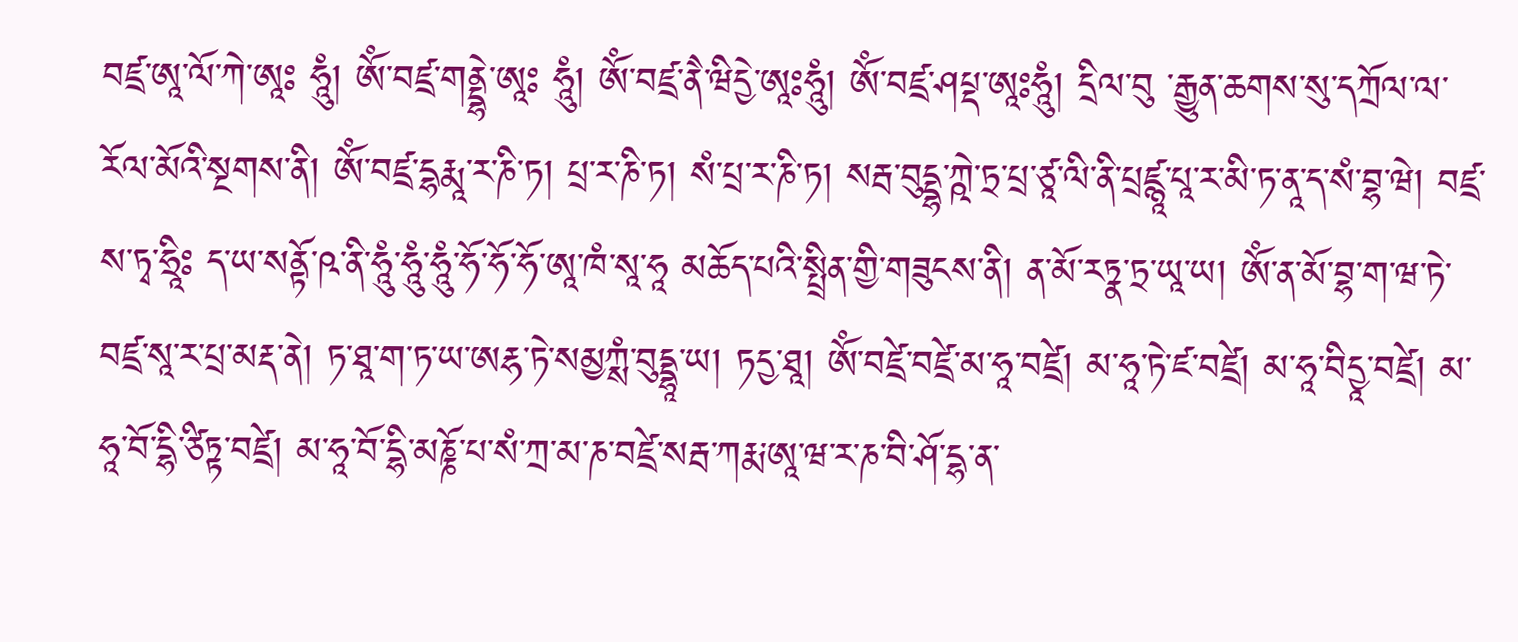བཛྲ་ཨཱ་ལོ་ཀེ་ཨཱཿ ཧཱུཾ། ༀ་བཛྲ་གནྡྷེ་ཨཱཿ ཧཱུཾ། ༀ་བཛྲ་ནཻ་ཝིདྱེ་ཨཱཿཧཱུཾ། ༀ་བཛྲ་ཤཔྡ་ཨཱཿཧཱུཾ། དྲིལ་བུ ་རྒྱུན་ཆགས་སུ་དཀྲོལ་ལ་རོལ་མོའི་སྔགས་ནི། ༀ་བཛྲ་དྷརྨཱ་ར་ཎི་ཏ། པྲ་ར་ཎི་ཏ། སཾ་པྲ་ར་ཎི་ཏ། སརྦ་བུདྡྷ་ཀྵེ་ཏྲ་པྲ་ཙཱ་ལི་ནི་པྲཛྙཱ་པཱ་ར་མི་ཏ་ནཱ་ད་སཾ་བྷ་ཝེ། བཛྲ་ས་ཏྭ་ཧྲཱིཿ ད་ཡ་སནྟོ་ཥ་ནི་ཧཱུཾ་ཧཱུཾ་ཧཱུཾ་ཧོ་ཧོ་ཧོ་ཨཱ་ཁཾ་སཱ་ཧཱ མཆོད་པའི་སྤྲིན་གྱི་གཟུངས་ནི། ན་མོ་རཏྣ་ཏྲ་ཡཱ་ཡ། ༀ་ན་མོ་བྷ་ག་ཝ་ཏེ་བཛྲ་སཱ་ར་པྲ་མརྡ་ནེ། ཏ་ཐཱ་ག་ཏ་ཡ་ཨརྷ་ཏེ་སམྱཀྶཾ་བུདྡྷཱ་ཡ། ཏདྱ་ཐཱ། ༀ་བཛྲེ་བཛྲེ་མ་ཧཱ་བཛྲེ། མ་ཧཱ་ཏེ་ཛ་བཛྲེ། མ་ཧཱ་བིདྱཱ་བཛྲེ། མ་ཧཱ་བོ་དྷི་ཙིཏྟ་བཛྲེ། མ་ཧཱ་བོ་དྷི་མཎྞོ་པ་སཾ་ཀྲ་མ་ཎ་བཛྲེ་སརྦ་ཀརྨ་ཨཱ་ཝ་ར་ཎ་བི་ཤོ་དྷ་ན་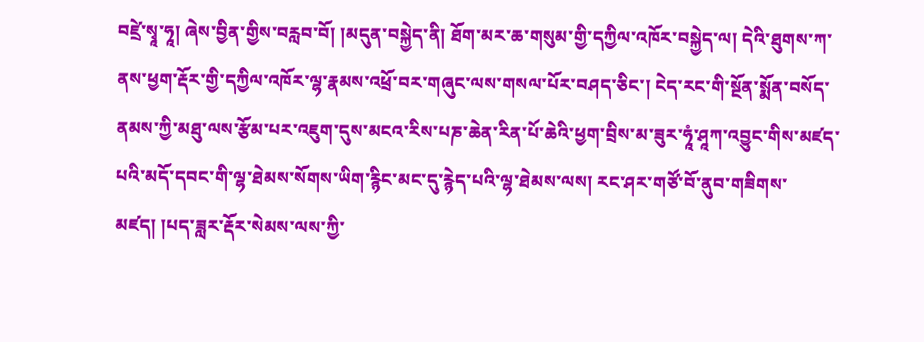བཛྲེ་སྭཱ་ཧཱ། ཞེས་བྱིན་གྱིས་བརླབ་བོ། །མདུན་བསྐྱེད་ནི། ཐོག་མར་ཆ་གསུམ་གྱི་དཀྱིལ་འཁོར་བསྐྱེད་ལ། དེའི་ཐུགས་ཀ་ནས་ཕྱག་རྡོར་གྱི་དཀྱིལ་འཁོར་ལྷ་རྣམས་འཕྲོ་བར་གཞུང་ལས་གསལ་པོར་བཤད་ཅིང་། ངེད་རང་གི་སྔོན་སྨོན་བསོད་ནམས་ཀྱི་མཐུ་ལས་རྩོམ་པར་འཇུག་དུས་མངའ་རིས་པཎ་ཆེན་རིན་པོ་ཆེའི་ཕྱག་བྲིས་མ་ཟུར་ཧཱཾ་ཤཱཀ་འབྱུང་གིས་མཛད་པའི་མདོ་དབང་གི་ལྷ་ཐེམས་སོགས་ཡིག་རྙིང་མང་དུ་རྙེད་པའི་ལྷ་ཐེམས་ལས། རང་ཤར་གཙོ་བོ་ནུབ་གཟིགས་མཛད། །པད་ཟླར་རྡོར་སེམས་ལས་ཀྱི་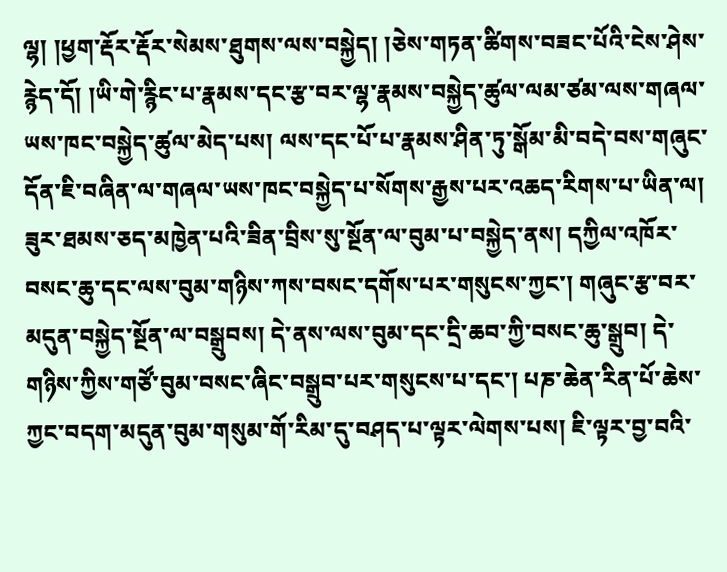ལྷ། །ཕྱག་རྡོར་རྡོར་སེམས་ཐུགས་ལས་བསྐྱེད། །ཅེས་གཏན་ཚིགས་བཟང་པོའི་ངེས་ཤེས་རྙེད་དོ། །ཡི་གེ་རྙིང་པ་རྣམས་དང་རྩ་བར་ལྷ་རྣམས་བསྐྱེད་ཚུལ་ལམ་ཙམ་ལས་གཞལ་ཡས་ཁང་བསྐྱེད་ཚུལ་མེད་པས། ལས་དང་པོ་པ་རྣམས་ཤིན་ཏུ་སྒོམ་མི་བདེ་བས་གཞུང་དོན་ཇི་བཞིན་ལ་གཞལ་ཡས་ཁང་བསྐྱེད་པ་སོགས་རྒྱས་པར་འཆད་རིགས་པ་ཡིན་ལ། ཟུར་ཐམས་ཅད་མཁྱེན་པའི་ཟིན་བྲིས་སུ་སྔོན་ལ་བུམ་པ་བསྐྱེད་ནས། དཀྱིལ་འཁོར་བསང་ཆུ་དང་ལས་བུམ་གཉིས་ཀས་བསང་དགོས་པར་གསུངས་ཀྱང་། གཞུང་རྩ་བར་མདུན་བསྐྱེད་སྔོན་ལ་བསྒྲུབས། དེ་ནས་ལས་བུམ་དང་དྲི་ཆབ་ཀྱི་བསང་ཆུ་སྒྲུབ། དེ་གཉིས་ཀྱིས་གཙོ་བུམ་བསང་ཞིང་བསྒྲུབ་པར་གསུངས་པ་དང་། པཎ་ཆེན་རིན་པོ་ཆེས་ཀྱང་བདག་མདུན་བུམ་གསུམ་གོ་རིམ་དུ་བཤད་པ་ལྟར་ལེགས་པས། ཇི་ལྟར་བྱ་བའི་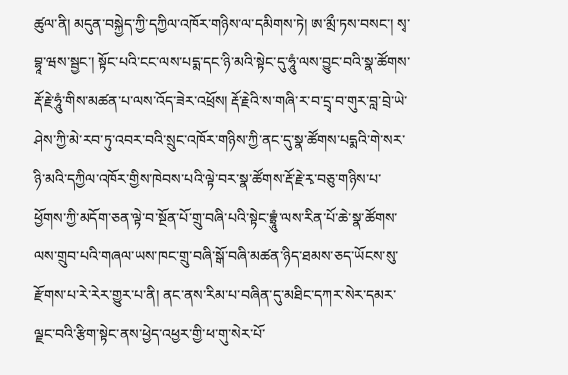ཚུལ་ནི། མདུན་བསྐྱེད་ཀྱི་དཀྱིལ་འཁོར་གཉིས་ལ་དམིགས་ཏེ། ཨ་མྲྀ་ཏས་བསང་། སྭ་བྷཱ་ཝས་སྦྱང་། སྟོང་པའི་ངང་ལས་པདྨ་དང་ཉི་མའི་སྟེང་དུ་ཧཱུཾ་ལས་བྱུང་བའི་སྣ་ཚོགས་རྡོ་རྗེ་ཧཱུཾ་གིས་མཚན་པ་ལས་འོད་ཟེར་འཕྲོས། རྡོ་རྗེའི་ས་གཞི་ར་བ་དྲྭ་བ་གུར་བླ་བྲེ་ཡེ་ཤེས་ཀྱི་མེ་རབ་ཏུ་འབར་བའི་སྲུང་འཁོར་གཉིས་ཀྱི་ནང་དུ་སྣ་ཚོགས་པདྨའི་གེ་སར་ཉི་མའི་དཀྱིལ་འཁོར་གྱིས་ཁེབས་པའི་ལྟེ་བར་སྣ་ཚོགས་རྡོ་རྗེ་རྭ་བཅུ་གཉིས་པ་ཕྱོགས་ཀྱི་མདོག་ཅན་ལྟེ་བ་སྔོན་པོ་གྲུ་བཞི་པའི་སྟེང་བྷྲཱུཾ་ལས་རིན་པོ་ཆེ་སྣ་ཚོགས་ལས་གྲུབ་པའི་གཞལ་ཡས་ཁང་གྲུ་བཞི་སྒོ་བཞི་མཚན་ཉིད་ཐམས་ཅད་ཡོངས་སུ་རྫོགས་པ་རེ་རེར་གྱུར་པ་ནི། ནང་ནས་རིམ་པ་བཞིན་དུ་མཐིང་དཀར་སེར་དམར་ལྗང་བའི་རྩིག་སྟེང་ནས་ཕྱེད་འཕྱར་གྱི་ཕ་གུ་སེར་པོ་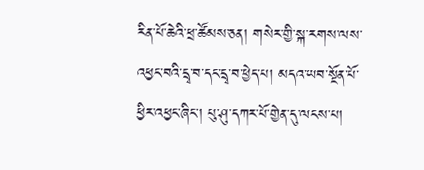རིན་པོ་ཆེའི་ཕྲ་ཚོམས་ཅན། གསེར་གྱི་སྐ་རགས་ལས་འཕྱང་བའི་དྲྭ་བ་དང་དྲྭ་བ་ཕྱེད་པ། མདའ་ཡབ་སྔོན་པོ་ཕྱིར་འཕྱང་ཞིང་། པུ་ཤུ་དཀར་པོ་གྱེན་དུ་ལངས་པ།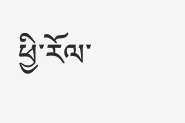ཕྱི་རོལ་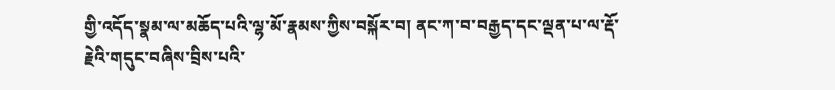གྱི་འདོད་སྣམ་ལ་མཆོད་པའི་ལྷ་མོ་རྣམས་ཀྱིས་བསྐོར་བ། ནང་ཀ་བ་བརྒྱད་དང་ལྡན་པ་ལ་རྡོ་རྗེའི་གདུང་བཞིས་བྲིས་པའི་